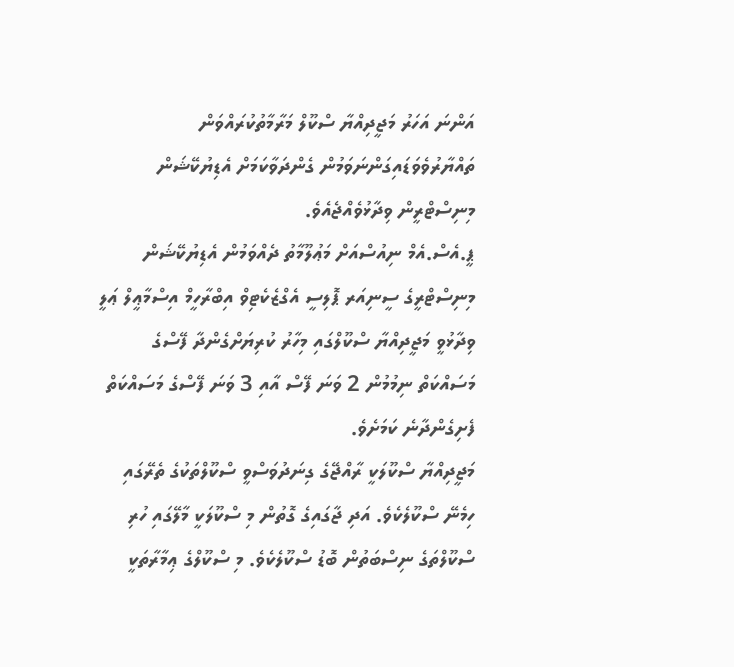އަންނަ އަހަރު މަޖީދިއްޔާ ސްކޫލް މަރާމާތުކުރައްވަން ތައްޔާރުވެވަޑައިގަންނަވަމުން ގެންދަވާކަމަށް އެޑިޔުކޭޝަން މިނިސްޓްރީން ވިދާޅުވެއްޖެއެވެ.
ޕީ.އެސް.އެމް ނިއުސްއަށް މަޢުލޫމާތު ދެއްވަމުން އެޑިޔުކޭޝަން މިނިސްޓްރީގެ ސީނިއަރ ޕޮލިސީ އެގްޒެކެޓިވް އިބްރާހީމް އިސްމާޢީލް ޢަލީ ވިދާޅުވީ މަޖީދިއްޔާ ސްކޫލްގައި މިހާރު ކުރިޔަށްގެންދާ ފޭސްގެ މަސައްކަތް ނިމުމުން 2 ވަނަ ފޭސް އާއި 3 ވަނަ ފޭސްގެ މަސައްކަތް ފެށިގެންދާނެ ކަމަށެވެ.
މަޖީދިއްޔާ ސްކޫލަކީ ރާއްޖޭގެ ގިނަދުވަސްވީ ސްކޫލްތަކުގެ ތެރޭގައި ހިމެނޭ ސްކޫލެކެވެ. އަދި ޖާގައިގެ ގޮތުން މި ސްކޫލަކީ މާލޭގައި ހުރި ސްކޫލްތަގެ ނިސްބަތުން ބޮޑު ސްކޫލެކެވެ. މި ސްކޫލްގެ ޢިމާރާތަކީ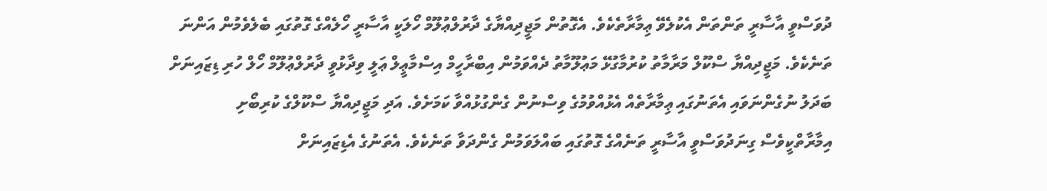ދުވަސްވީ އާސާރީ ތަންތަން އެކުލެވޭ ޢިމާރާތެކެވެ. އެގޮތުން މަޖީދިއްޔާގެ ދާރުލްޢުލޫމް ހޯލަކީ އާސާރީ ހޯލެއްގެ ގޮތުގައި ބެލެވެމުން އަންނަ ތަނެކެވެ. މަޖީދިއްޔާ ސްކޫލް މަރާމާތު ކުރުމާގުޅޭ މަޢުލޫމާތު ދެއްވަމުން އިބްރާހީމް އިސްމާޢީލް ޢަލީ ވިދާޅުވީ ދާރުލްޢުލޫމް ހޯލް ހުރި ޑިޒައިނަށް ބަދަލު ނުގެންނަވައި އެތަނުގައި ޢިމާރާތެއް އެޅުއްވުމުގެ ވިސްނުން ގެންގުޅުއްވާ ކަމަށެވެ. އަދި މަޖީދިއްޔާ ސްކޫލްގެ ކުރިބޯށި އިމާރާތްކީވެސް ގިނަދުވަސްވީ އާސާރީ ތަނެއްގެ ގޮތުގައި ބައްލަވަމުން ގެންދަވާ ތަނެކެވެ. އެތަނުގެ އެޑިޒައިނަށް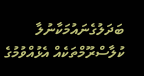ބަދަލުގެނައުމަކާނުލާ ކުލާސްރޫމްތަކެއް އެޅުއްވުމުގެ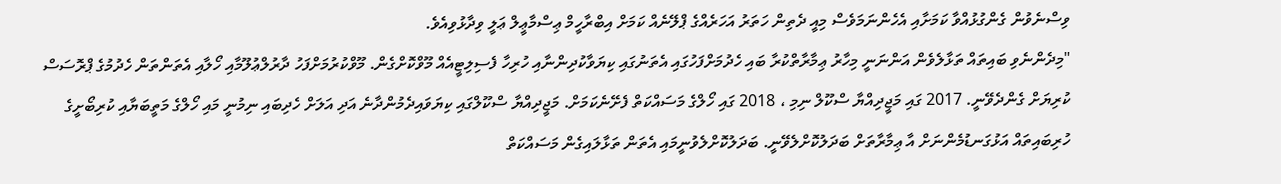ވިސްނެވުން ގެންގުޅުއްވާ ކަމަށާއި އެހެންނަމަވެސް މިއީ ދެތިން ހަތަރު އަހަރެއްގެ ޕްލޭނެއް ކަމަށް އިބްރާހީމް ޢިސްމާޢީލް ޢަލީ ވިދާޅުވިއެވެ.
"މިދެންނެވި ބައިތައް ތަޅާލެވެން އަންނަނީ މިހާރު ޢިމާރާތްކުރާ ބައި ހެދުމަށްފަހުގައި އެތަނުގައި ކިޔަވާކުދިންނާއި ހުރިހާ ފެސިލިޓީއެއް މޫވްކޮށްގެން. މޫވްކުރުމަށްފަހު ދާރުލްޢުލޫމާއި ހޯލާއި އެތަންތަން ހެދުމުގެ ޕްރޮސަސް ކުރިޔަށް ގެންދެވޭނީ. 2017 ގައި މަޖީދިއްޔާ ސްކޫލް ނިމި ، 2018 ގައި ހޯލްގެ މަސައްކަތް ފެށޭނެކަމަށް. މަޖީދިއްޔާ ސްކޫލްގައި ކިޔަވައިދެމުންދާނެ އަދި އަލަށް ހެދިބައި ނިމުނީ މައި ހޯލްގެ މަތީބަޔާއި ކުރިބޯށީގެ ހުރިބައިތައް އަޅުގަނޑުމެންނަށް އާ ޢިމާރާތަށް ބަދަލުކޮށްލެވޭނީ. ބަދަލުކޮށްލެވުނީމައި އެތަން ތަޅާލައިގެން މަސައްކަތް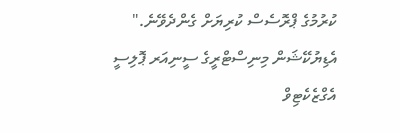ކުރުމުގެ ޕްރޮސެސް ކުރިޔަށް ގެންދެވޭނެ." އެޑިޔުކޭޝަން މިނިސްޓްރީގެ ސީނިއަރ ޕޮލިސީ އެގްޒެކެޓިވް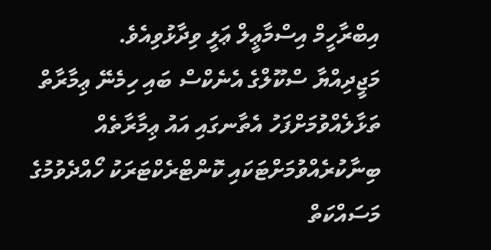އިބްރާހީމް އިސްމާޢީލް ޢަލީ ވިދާޅުވިއެވެ.
މަޖީދިއްޔާ ސްކޫލްގެ އެނެކްސް ބައި ހިމެނޭ ޢިމާރާތް ތަޅާލެއްވުމަށްފަހު އެތާނގައި އައު ޢިމާރާތެއް ބިނާކުރެއްވުމަށްޓަކައި ކޮންޓްރެކްޓަރަކު ހޯއްދެވުމުގެ މަސައްކަތް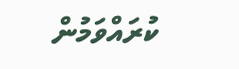ކުރައްވަމުން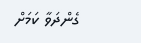ގެންދަވާ ކަމަށް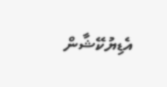އެޑިޔުކޭޝާން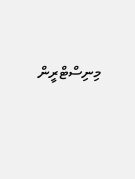މިނިސްޓްރީން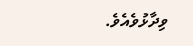ވިދާޅުވެއެވެ.